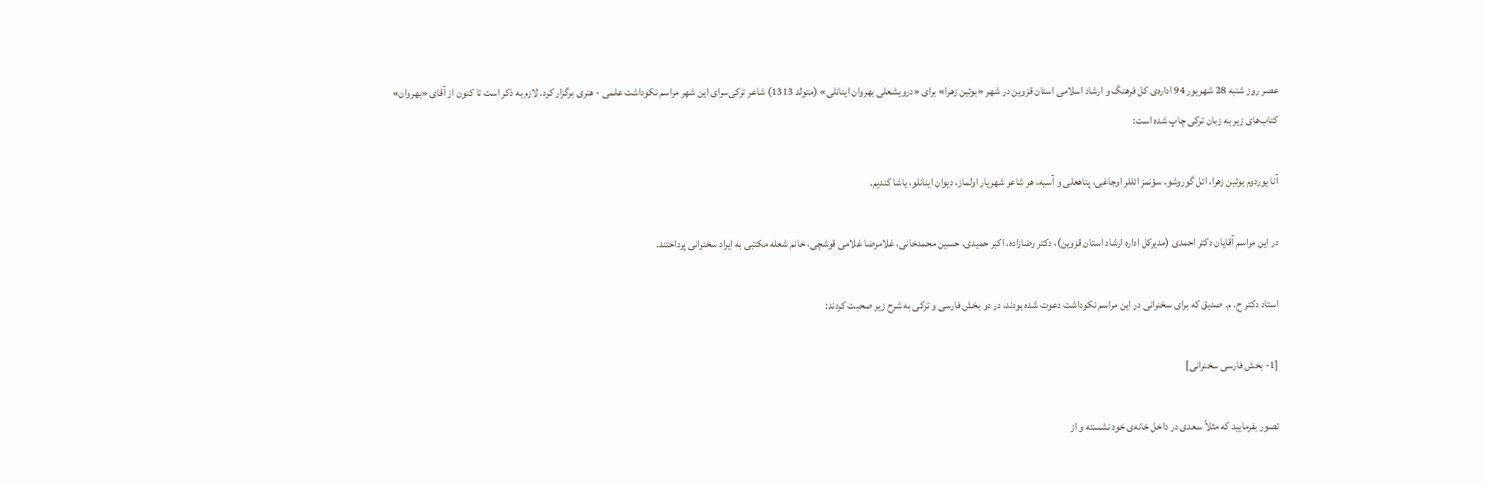عصر روز شنبه 28 شهریور 94 اداره‌ی کل فرهنگ و ارشاد اسلامی استان قزوین در شهر «بوئین زهرا» برای «درویشعلی بهروان اینانلی» (متولد 1313) شاعر ترکی‌سرای این شهر مراسم نکوداشت علمی - هنری برگزار کرد. لازم به ذکر است تا کنون از آقای «بهروان» کتاب‌های زیر به زبان ترکی چاپ شده است:

آنا یوردوم بوئین زهرا، ائل گوروشو، سؤنمز ائللر اوجاغی، پناهعلی و آسیه، هر شاعر شهریار اولماز، دیوان اینانلو، یاشا کندیم.

در این مراسم آقایان دکتر احمدی (مدیرکل اداره ارشاد استان قزوین)، دکتر رضازاده، اکبر حمیدی، حسین محمدخانی، غلامرضا غلامی قوشچی، خانم شعله مکتبی به ایراد سخنرانی پرداختند.

استاد دکتر ح. م. صدیق که برای سخنرانی در این مراسم نکوداشت دعوت شده بودند، در دو بخش فارسی و ترکی به شرح زیر صحبت کردند:

[1- بخش فارسی سخنرانی]

تصور بفرمایید که مثلاً سعدی در داخل خانه‌ی خود نشسته و از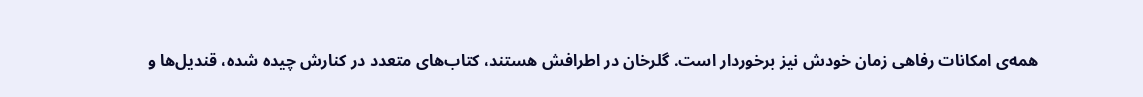همه‌ی امکانات رفاهی زمان خودش نیز برخوردار است. گلرخان در اطرافش هستند، کتاب‌های متعدد در کنارش چیده شده، قندیل‌ها و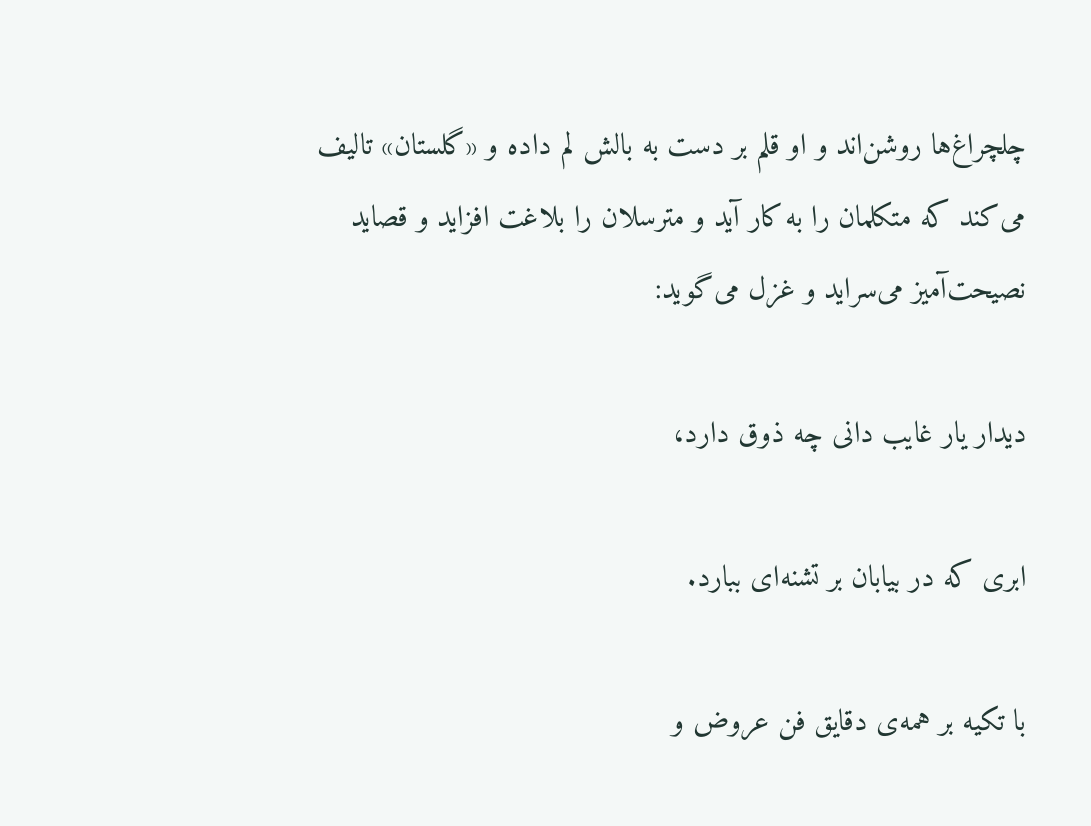چلچراغ‌ها روشن‌اند و او قلم بر دست به بالش لم داده و «گلستان» تالیف می‌کند که متکلمان را به کار آید و مترسلان را بلاغت افزاید و قصاید نصیحت‌آمیز می‌سراید و غزل می‌گوید:

دیدار یار غایب دانی چه ذوق دارد،

ابری که در بیابان بر تشنه‌ای ببارد.

با تکیه بر همه‌ی دقایق فن عروض و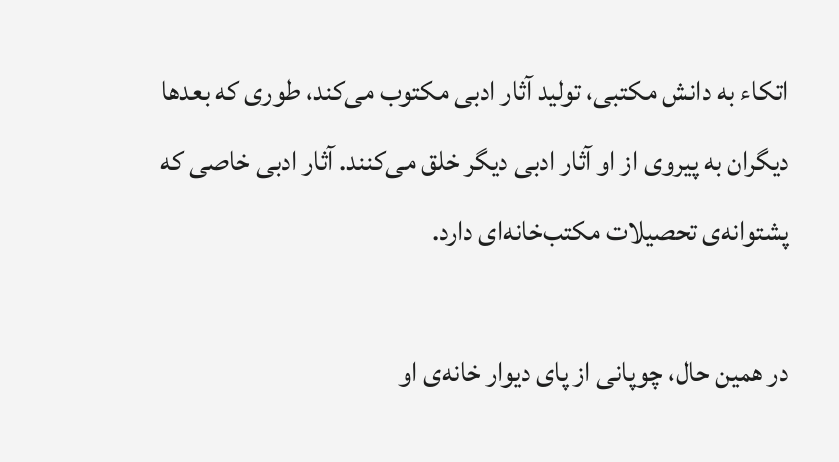اتکاء به دانش مکتبی، تولید آثار ادبی مکتوب می‌کند، طوری که بعدها دیگران به پیروی از او آثار ادبی دیگر خلق می‌کنند. آثار ادبی خاصی که پشتوانه‌ی تحصیلات مکتب‌خانه‌ای دارد.

در همین حال، چوپانی از پای دیوار خانه‌ی او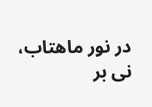در نور ماهتاب، نی بر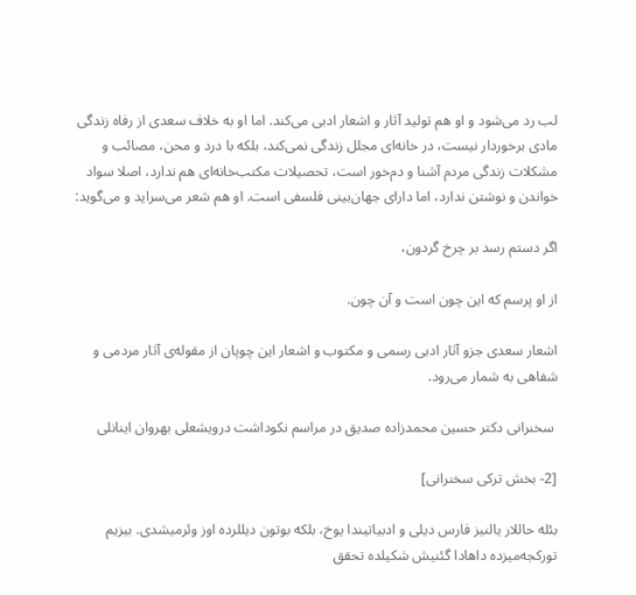لب رد می‌شود و او هم تولید آثار و اشعار ادبی می‌کند. اما او به خلاف سعدی از رفاه زندگی مادی برخوردار نیست، در خانه‌ای مجلل زندگی نمی‌کند، بلکه با درد و محن، مصائب و مشکلات زندگی مردم آشنا و دم‌خور است، تحصیلات مکتب‌خانه‌ای هم ندارد، اصلا سواد خواندن و نوشتن ندارد، اما دارای جهان‌بینی فلسفی است. او هم شعر می‌سراید و می‌گوید:

اگر دستم رسد بر چرخ گردون،

از او پرسم که این چون است و آن چون.

اشعار سعدی جزو آثار ادبی رسمی و مکتوب و اشعار این چوپان از مقوله‌ی آثار مردمی و شفاهی به شمار می‌رود.

 سخنرانی دکتر حسین محمدزاده صدیق در مراسم نکوداشت درویشعلی بهروان اینانلی

[2- بخش ترکی سخنرانی]

بئله حاللار یالنیز فارس دیلی و ادبیاتیندا یوخ، بلکه بوتون دیللرده اوز وئرمیشدی. بیزیم تورکجه‌میزده داهادا گئنیش شکیلده تحقق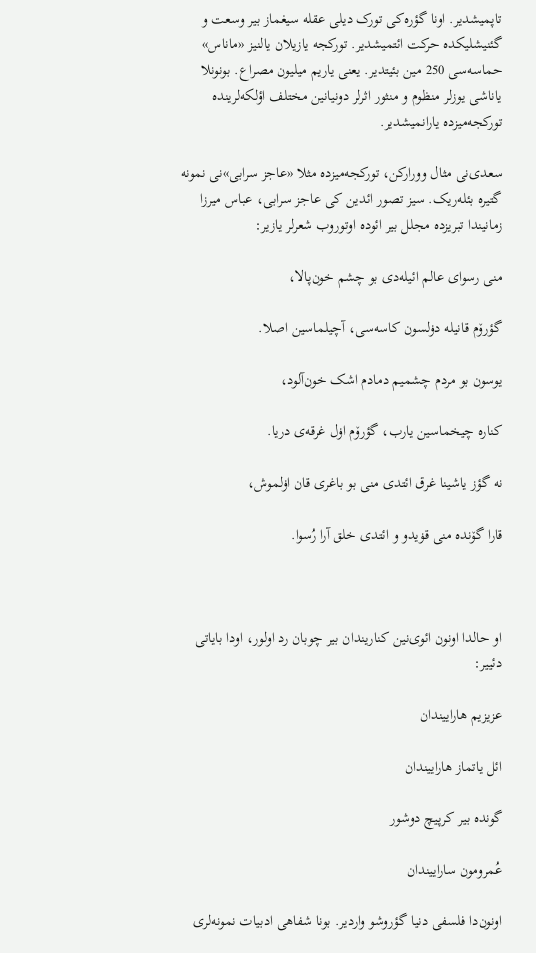تاپمیشدیر. اونا گؤره‌کی تورک دیلی عقله سیغماز بیر وسعت و گئنیشلیکده حرکت ائتمیشدیر. تورکجه یازیلان یالنیز «ماناس» حماسه‌سی 250 مین بئیتدیر. یعنی یاریم میلیون مصراع. بونونلا یاناشی یوزلر منظوم و منثور اثرلر دونیانین مختلف اؤلکه‌لرینده تورکجه‌میزده یارانمیشدیر.

سعدی‌نی مثال وورارکن، تورکجه‌میزده مثلا «عاجز سرابی»نی نمونه گتیره بئله‌ریک. سیز تصور ائدین کی عاجز سرابی، عباس میرزا زمانیندا تبریزده مجلل بیر ائوده اوتوروب شعرلر یازیر:

منی رسوای عالم ائیله‌دی بو چشم خون‌پالا،

گؤرۆم قانیله دۏلسون کاسه‌سی، آچیلماسین اصلا.

یوسون بو مردم چشمیم دمادم اشک خون‌آلود،

کناره چیخماسین یارب، گؤرۆم اۏل غرقه‌ی دریا.

نه گؤز یاشینا غرق ائتدی منی بو باغری قان اۏلموش،

قارا گۆنده منی قۏیدو و ائتدی خلق آرا رُسوا.



او حالدا اونون ائوی‌نین کناریندان بیر چوبان رد اولور، اودا بایاتی دئییر:

عزیزیم هاراییندان

ائل یاتماز هاراییندان

گونده بیر کرپیچ دوشور

عُمرومون ساراییندان

اونون‌دا فلسفی دنیا گؤروشو واردیر. بونا شفاهی ادبیات نمونه‌لری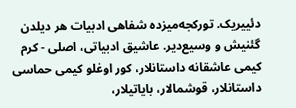دئییریک. تورکجه‌میزده شفاهی ادبیات هر دیلدن گئنیش و وسیع‌دیر. عاشیق ادبیاتی، اصلی - کرم کیمی عاشقانه داستانلار، کور اوغلو کیمی حماسی داستانلار، قوشمالار، بایاتیلار،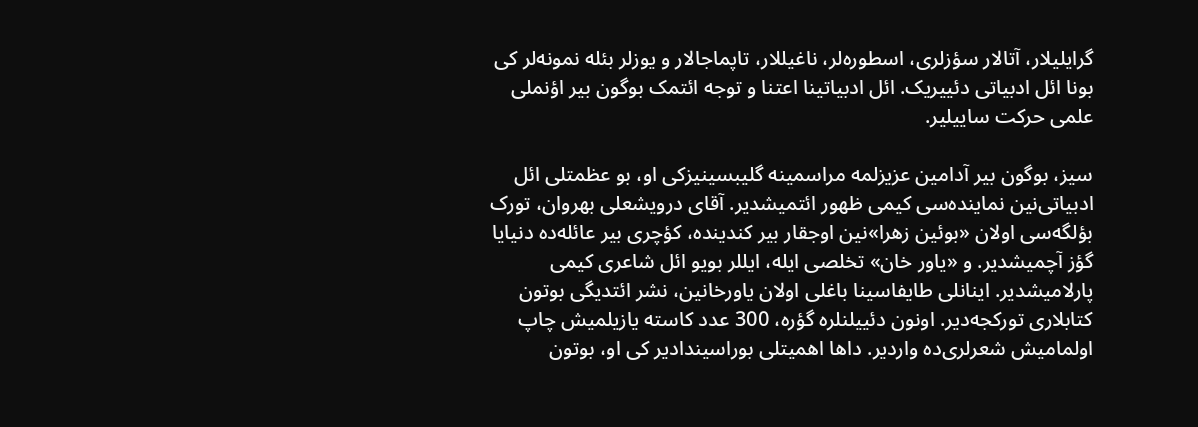گرایلیلار، آتالار سؤزلری، اسطوره‌لر، ناغیللار،‌ تاپماجالار و یوزلر بئله نمونه‌لر کی بونا ائل ادبیاتی دئییریک. ائل ادبیاتینا اعتنا و توجه ائتمک بوگون بیر اؤنملی علمی حرکت ساییلیر.

سیز، بوگون بیر آدامین عزیزلمه مراسمینه گلیبسینیزکی او، بو عظمتلی ائل ادبیاتی‌نین نماینده‌سی کیمی ظهور ائتمیشدیر. آقای درویشعلی بهروان، تورک بؤلگه‌سی اولان «بوئین زهرا»نین اوجقار بیر کندینده، کؤچری بیر عائله‌ده دنیایا گؤز آچمیشدیر. و «یاور خان» تخلصی ایله، ایللر بویو ائل شاعری کیمی پارلامیشدیر. اینانلی طایفاسینا باغلی اولان یاورخانین، نشر ائتدیگی بوتون کتابلاری تورکجه‌دیر. اونون دئییلنلره گؤره، 300 عدد کاسته یازیلمیش چاپ اولمامیش شعرلری‌ده واردیر. داها اهمیتلی بوراسیندادیر کی او، بوتون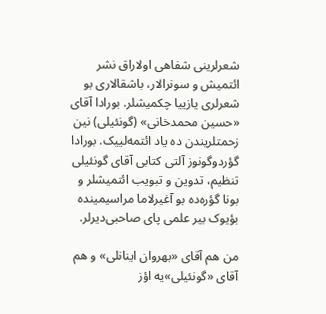شعرلرینی شفاهی اولاراق نشر ائتمیش و سونرالار، باشقالاری بو شعرلری یازییا چکمیشلر. بورادا آقای «حسین محمدخانی» (گونئیلی) نین زحمتلریندن ده یاد ائتمه‌لییک. بورادا گؤردوگونوز آلتی کتابی آقای گونئیلی تنظیم، تدوین و تبویب ائتمیشلر و بونا گؤره‌ده بو آغیرلاما مراسیمینده بؤیوک بیر علمی پای صاحبی‌دیرلر.

من هم آقای «بهروان اینانلی» و هم آقای «گونئیلی»یه اؤز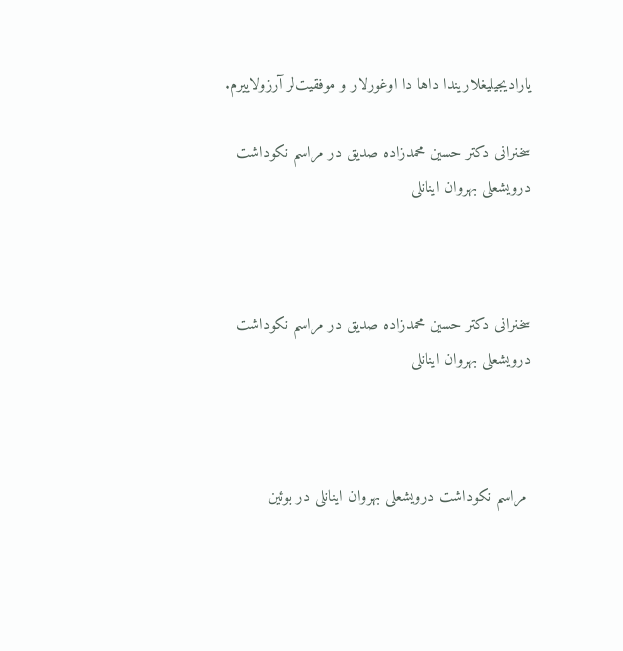یارادیجیلیغلاریندا داها دا اوغورلار و موفقیت‌لر آرزولاییرم.

سخنرانی دکتر حسین محمدزاده صدیق در مراسم نکوداشت درویشعلی بهروان اینانلی



سخنرانی دکتر حسین محمدزاده صدیق در مراسم نکوداشت درویشعلی بهروان اینانلی



 مراسم نکوداشت درویشعلی بهروان اینانلی در بوئین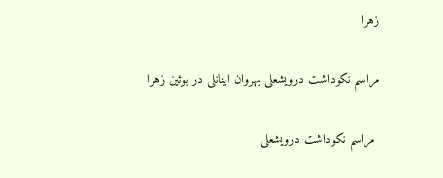زهرا

مراسم نکوداشت درویشعلی بهروان اینانلی در بوئین زهرا

 مراسم نکوداشت درویشعلی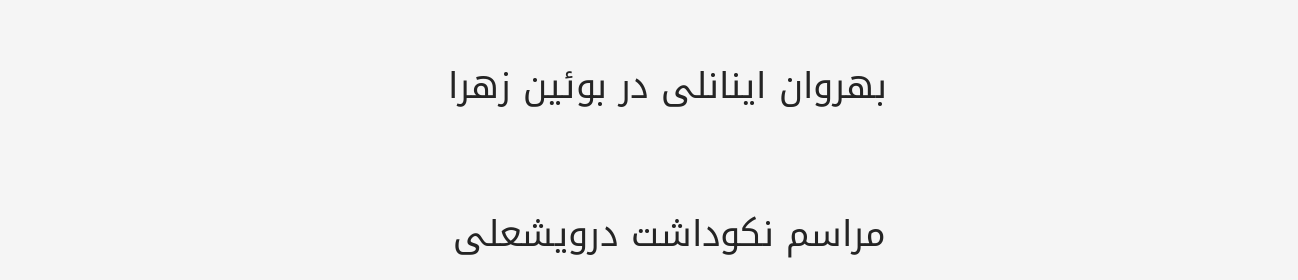بهروان اینانلی در بوئین زهرا

مراسم نکوداشت درویشعلی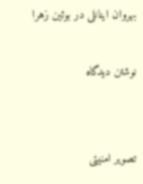بهروان اینانلی در بوئین زهرا

نوشتن دیدگاه


تصویر امنیتی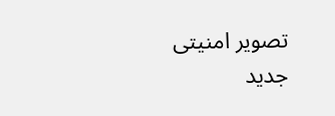تصویر امنیتی جدید